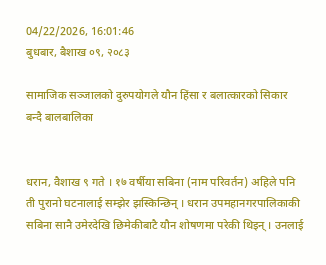04/22/2026, 16:01:46
बुधबार, बैशाख ०९, २०८३

सामाजिक सञ्जालको दुरुपयोगले यौन हिंसा र बलात्कारको सिकार बन्दै बालबालिका


धरान, वैशाख ९ गते । १७ वर्षीया सबिना (नाम परिवर्तन) अहिले पनि ती पुरानो घटनालाई सम्झेर झस्किन्छिन् । धरान उपमहानगरपालिकाकी सबिना सानै उमेरदेखि छिमेकीबाटै यौन शोषणमा परेकी थिइन् । उनलाई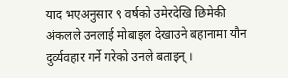याद भएअनुसार ९ वर्षको उमेरदेखि छिमेकी अंकलले उनलाई मोबाइल देखाउने बहानामा यौन दुर्व्यवहार गर्ने गरेको उनले बताइन् ।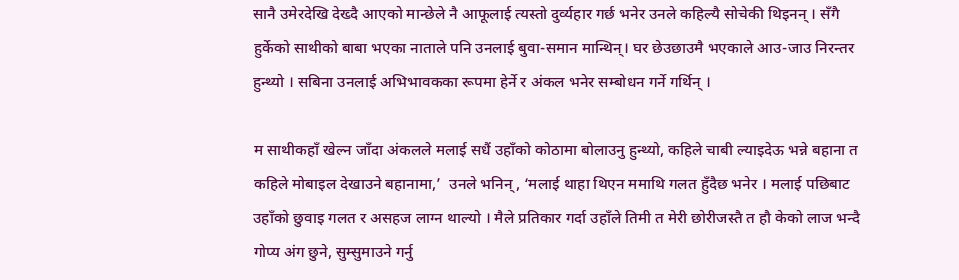सानै उमेरदेखि देख्दै आएको मान्छेले नै आफूलाई त्यस्तो दुर्व्यहार गर्छ भनेर उनले कहिल्यै सोचेकी थिइनन् । सँगै हुर्केको साथीको बाबा भएका नाताले पनि उनलाई बुवा-समान मान्थिन्। घर छेउछाउमै भएकाले आउ-जाउ निरन्तर हुन्थ्यो । सबिना उनलाई अभिभावकका रूपमा हेर्ने र अंकल भनेर सम्बोधन गर्ने गर्थिन् ।

म साथीकहाँ खेल्न जाँदा अंकलले मलाई सधैं उहाँको कोठामा बोलाउनु हुन्थ्यो, कहिले चाबी ल्याइदेऊ भन्ने बहाना त कहिले मोबाइल देखाउने बहानामा,’  उनले भनिन्, ‘मलाई थाहा थिएन ममाथि गलत हुँदैछ भनेर । मलाई पछिबाट उहाँको छुवाइ गलत र असहज लाग्न थाल्यो । मैले प्रतिकार गर्दा उहाँले तिमी त मेरी छोरीजस्तै त हौ केको लाज भन्दै गोप्य अंग छुने, सुम्सुमाउने गर्नु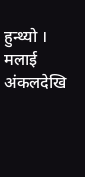हुन्थ्यो । मलाई अंकलदेखि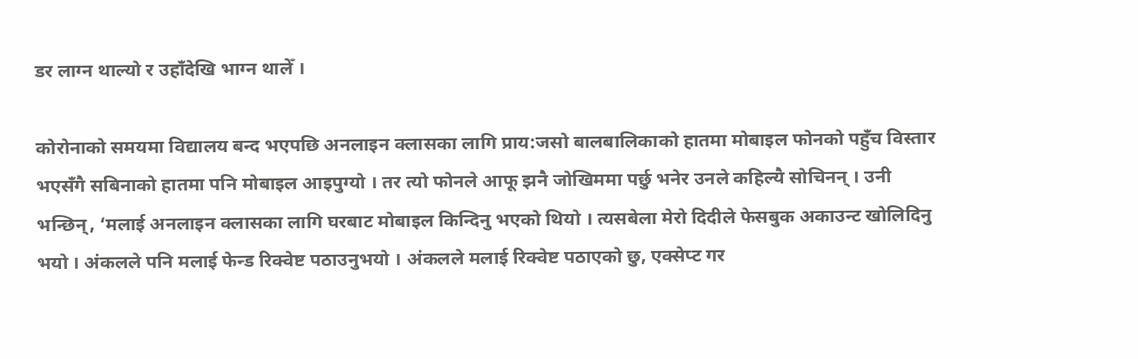डर लाग्न थाल्यो र उहाँदेखि भाग्न थालेँ ।

कोरोनाको समयमा विद्यालय बन्द भएपछि अनलाइन क्लासका लागि प्राय:जसो बालबालिकाको हातमा मोबाइल फोनको पहुँच विस्तार भएसँगै सबिनाको हातमा पनि मोबाइल आइपुग्यो । तर त्यो फोनले आफू झनै जोखिममा पर्छु भनेर उनले कहिल्यै सोचिनन् । उनी भन्छिन्, ‘मलाई अनलाइन क्लासका लागि घरबाट मोबाइल किन्दिनु भएको थियो । त्यसबेला मेरो दिदीले फेसबुक अकाउन्ट खोलिदिनु भयो । अंकलले पनि मलाई फेन्ड रिक्वेष्ट पठाउनुभयो । अंकलले मलाई रिक्वेष्ट पठाएको छु, एक्सेप्ट गर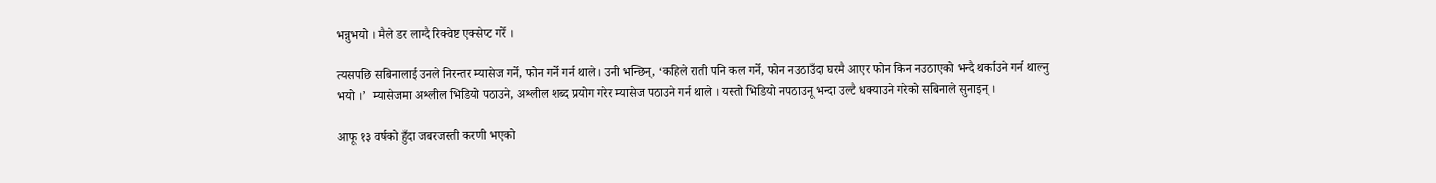भन्नुभयो । मैले डर लाग्दै रिक्वेष्ट एक्सेप्ट गरेँ ।

त्यसपछि सबिनालाई उनले निरन्तर म्यासेज गर्ने, फोन गर्ने गर्न थाले। उनी भन्छिन्, ‘कहिले राती पनि कल गर्ने, फोन नउठाउँदा घरमै आएर फोन किन नउठाएको भन्दै थर्काउने गर्न थाल्नु भयो ।’  म्यासेजमा अश्लील भिडियो पठाउने, अश्लील शब्द प्रयोग गरेर म्यासेज पठाउने गर्न थाले । यस्तो भिडियो नपठाउनू भन्दा उल्टै धक्याउने गरेको सबिनाले सुनाइन् ।

आफू १३ वर्षको हुँदा जबरजस्ती करणी भएको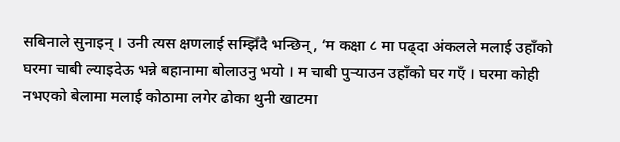सबिनाले सुनाइन् । उनी त्यस क्षणलाई सम्झिँदै भन्छिन्, ‘म कक्षा ८ मा पढ्दा अंकलले मलाई उहाँको घरमा चाबी ल्याइदेऊ भन्ने बहानामा बोलाउनु भयो । म चाबी पुर्‍याउन उहाँको घर गएँ । घरमा कोही नभएको बेलामा मलाई कोठामा लगेर ढोका थुनी खाटमा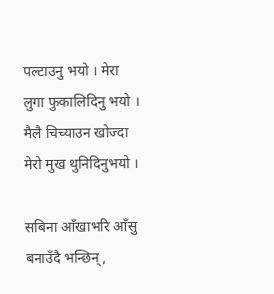पल्टाउनु भयो । मेरा लुगा फुकालिदिनु भयो । मैलै चिच्याउन खोज्दा मेरो मुख थुनिदिनुभयो ।

सबिना आँखाभरि आँसु बनाउँदै भन्छिन्,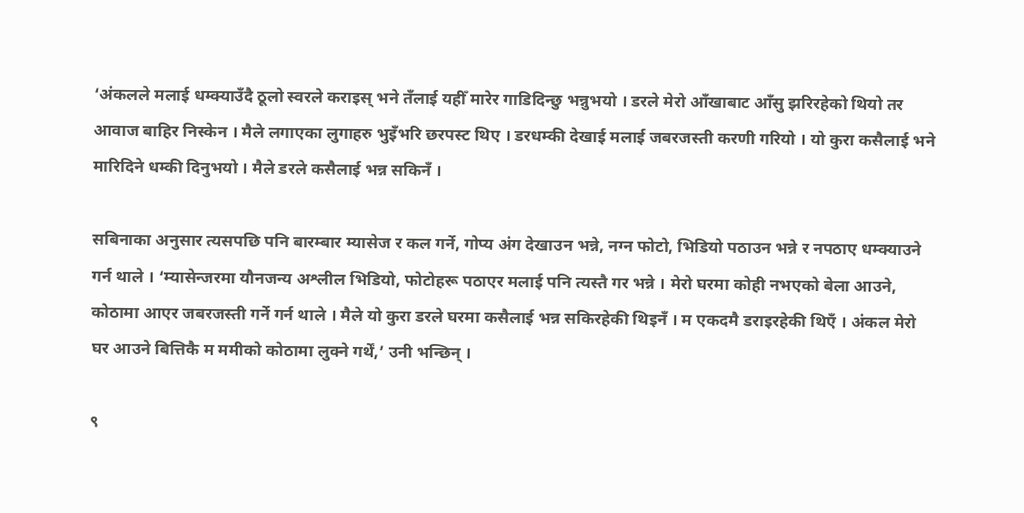‘अंकलले मलाई धम्क्याउँदै ठूलो स्वरले कराइस् भने तँलाई यहीँ मारेर गाडिदिन्छु भन्नुभयो । डरले मेरो आँखाबाट आँसु झरिरहेको थियो तर आवाज बाहिर निस्केन । मैले लगाएका लुगाहरु भुइँभरि छरपस्ट थिए । डरधम्की देखाई मलाई जबरजस्ती करणी गरियो । यो कुरा कसैलाई भने मारिदिने धम्की दिनुभयो । मैले डरले कसैलाई भन्न सकिनँ ।

सबिनाका अनुसार त्यसपछि पनि बारम्बार म्यासेज र कल गर्ने, गोप्य अंग देखाउन भन्ने, नग्न फोटो, भिडियो पठाउन भन्ने र नपठाए धम्क्याउने गर्न थाले । ‘म्यासेन्जरमा यौनजन्य अश्लील भिडियो, फोटोहरू पठाएर मलाई पनि त्यस्तै गर भन्ने । मेरो घरमा कोही नभएको बेला आउने, कोठामा आएर जबरजस्ती गर्ने गर्न थाले । मैले यो कुरा डरले घरमा कसैलाई भन्न सकिरहेकी थिइनँ । म एकदमै डराइरहेकी थिएँ । अंकल मेरो घर आउने बित्तिकै म ममीको कोठामा लुक्ने गर्थें,’ उनी भन्छिन् ।

९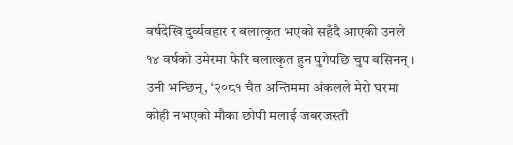वर्षदेखि दुर्व्यवहार र बलात्कृत भएको सहँदै आएकी उनले १४ वर्षको उमेरमा फेरि बलात्कृत हुन पुगेपछि चुप बसिनन् । उनी भन्छिन्, ‘२०८१ चैत अन्तिममा अंकलले मेरो घरमा कोही नभएको मौका छोपी मलाई जबरजस्ती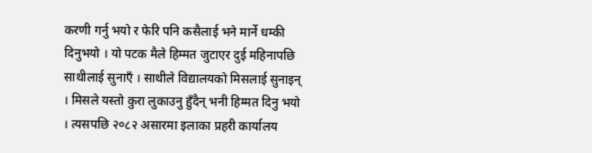करणी गर्नु भयो र फेरि पनि कसैलाई भने मार्ने धम्की दिनुभयो । यो पटक मैले हिम्मत जुटाएर दुई महिनापछि साथीलाई सुनाएँ । साथीले विद्यालयको मिसलाई सुनाइन् । मिसले यस्तो कुरा लुकाउनु हुँदैन् भनी हिम्मत दिनु भयो । त्यसपछि २०८२ असारमा इलाका प्रहरी कार्यालय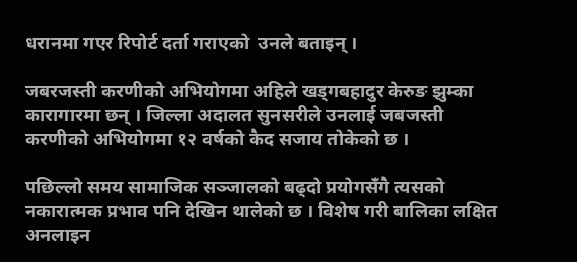धरानमा गएर रिपोर्ट दर्ता गराएको  उनले बताइन् ।

जबरजस्ती करणीको अभियोगमा अहिले खड्गबहादुर केरुङ झुम्का कारागारमा छन् । जिल्ला अदालत सुनसरीले उनलाई जबजस्ती करणीको अभियोगमा १२ वर्षको कैद सजाय तोकेको छ ।

पछिल्लो समय सामाजिक सञ्जालको बढ्दो प्रयोगसँगै त्यसको नकारात्मक प्रभाव पनि देखिन थालेको छ । विशेष गरी बालिका लक्षित अनलाइन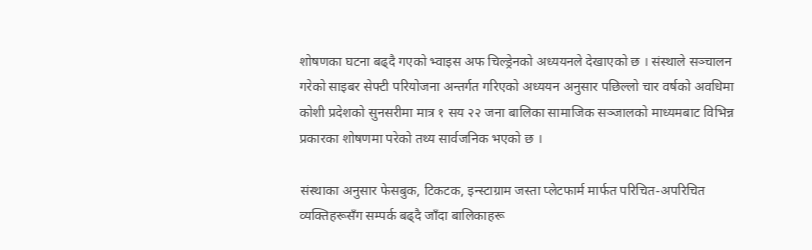शोषणका घटना बढ्दै गएको भ्वाइस अफ चिल्ड्रेनको अध्ययनले देखाएको छ । संस्थाले सञ्चालन गरेको साइबर सेफ्टी परियोजना अन्तर्गत गरिएको अध्ययन अनुसार पछिल्लो चार वर्षको अवधिमा कोशी प्रदेशको सुनसरीमा मात्र १ सय २२ जना बालिका सामाजिक सञ्जालको माध्यमबाट विभिन्न प्रकारका शोषणमा परेको तथ्य सार्वजनिक भएको छ ।

संस्थाका अनुसार फेसबुक, टिकटक, इन्स्टाग्राम जस्ता प्लेटफार्म मार्फत परिचित-अपरिचित व्यक्तिहरूसँग सम्पर्क बढ्दै जाँदा बालिकाहरू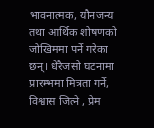भावनात्मक, यौनजन्य तथा आर्थिक शोषणको जोखिममा पर्ने गरेका छन्। धेरैजसो घटनामा प्रारम्भमा मित्रता गर्ने, विश्वास जित्ने , प्रेम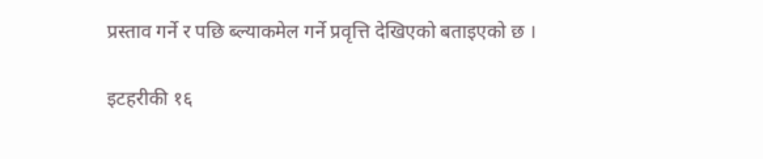प्रस्ताव गर्ने र पछि ब्ल्याकमेल गर्ने प्रवृत्ति देखिएको बताइएको छ ।

इटहरीकी १६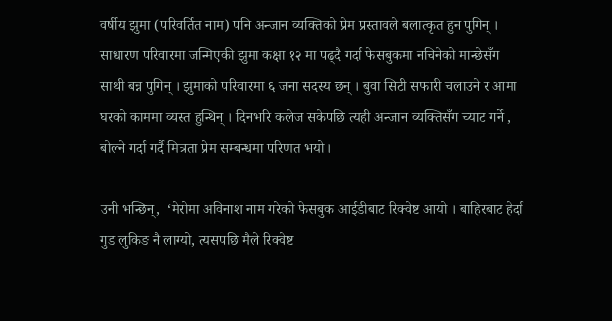वर्षीय झुमा (परिवर्तित नाम) पनि अन्जान व्यक्तिको प्रेम प्रस्तावले बलात्कृत हुन पुगिन् । साधारण परिवारमा जन्मिएकी झुमा कक्षा १२ मा पढ्दै गर्दा फेसबुकमा नचिनेको मान्छेसँग साथी बन्न पुगिन् । झुमाको परिवारमा ६ जना सदस्य छन् । बुवा सिटी सफारी चलाउने र आमा घरको काममा व्यस्त हुन्थिन् । दिनभरि कलेज सकेपछि त्यही अन्जान व्यक्तिसँग च्याट गर्ने , बोल्ने गर्दा गर्दै मित्रता प्रेम सम्बन्धमा परिणत भयो।

उनी भन्छिन्,  ‘मेरोमा अविनाश नाम गरेको फेसबुक आईडीबाट रिक्वेष्ट आयो । बाहिरबाट हेर्दा गुड लुकिङ नै लाग्यो, त्यसपछि मैले रिक्वेष्ट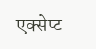एक्सेप्ट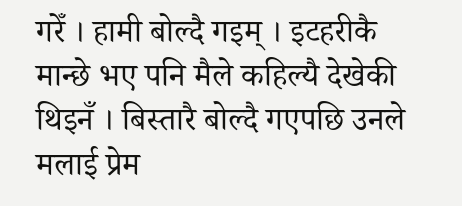गरेँ । हामी बोल्दै गइम् । इटहरीकै मान्छे भए पनि मैले कहिल्यै देखेकी थिइनँ । बिस्तारै बोल्दै गएपछि उनले मलाई प्रेम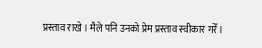प्रस्ताव राखे । मैले पनि उनको प्रेम प्रस्ताव स्वीकार गरेँ ।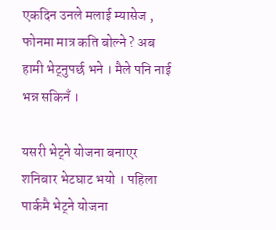एकदिन उनले मलाई म्यासेज , फोनमा मात्र कति बोल्ने ? अब हामी भेट्नुपर्छ भने । मैले पनि नाई भन्न सकिनँ ।

यसरी भेट्ने योजना बनाएर शनिबार भेटघाट भयो । पहिला पार्कमै भेट्ने योजना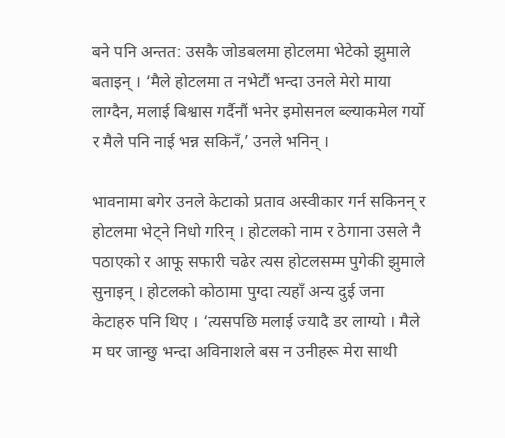बने पनि अन्तत: उसकै जोडबलमा होटलमा भेटेको झुमाले बताइन् । ‘मैले होटलमा त नभेटौं भन्दा उनले मेरो माया लाग्दैन, मलाई बिश्वास गर्दैनौं भनेर इमोसनल ब्ल्याकमेल गर्यो र मैले पनि नाई भन्न सकिनँ,’ उनले भनिन् ।

भावनामा बगेर उनले केटाको प्रताव अस्वीकार गर्न सकिनन् र होटलमा भेट्ने निधो गरिन् । होटलको नाम र ठेगाना उसले नै पठाएको र आफू सफारी चढेर त्यस होटलसम्म पुगेकी झुमाले सुनाइन् । होटलको कोठामा पुग्दा त्यहाँ अन्य दुई जना केटाहरु पनि थिए । ‘त्यसपछि मलाई ज्यादै डर लाग्यो । मैले म घर जान्छु भन्दा अविनाशले बस न उनीहरू मेरा साथी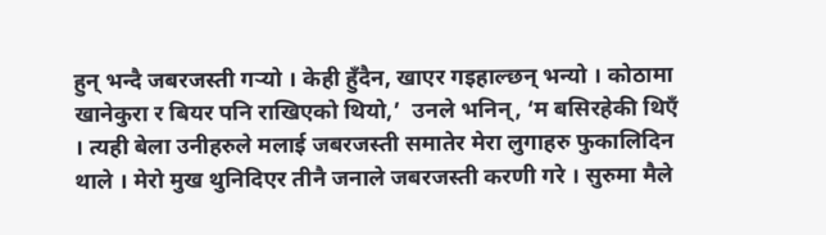हुन् भन्दै जबरजस्ती गर्‍यो । केही हुँदैन, खाएर गइहाल्छन् भन्यो । कोठामा खानेकुरा र बियर पनि राखिएको थियो,’  उनले भनिन्, ‘म बसिरहेकी थिएँ । त्यही बेला उनीहरुले मलाई जबरजस्ती समातेर मेरा लुगाहरु फुकालिदिन थाले । मेरो मुख थुनिदिएर तीनै जनाले जबरजस्ती करणी गरे । सुरुमा मैले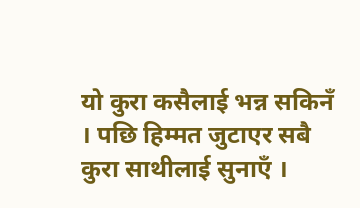यो कुरा कसैलाई भन्न सकिनँ । पछि हिम्मत जुटाएर सबै कुरा साथीलाई सुनाएँ ।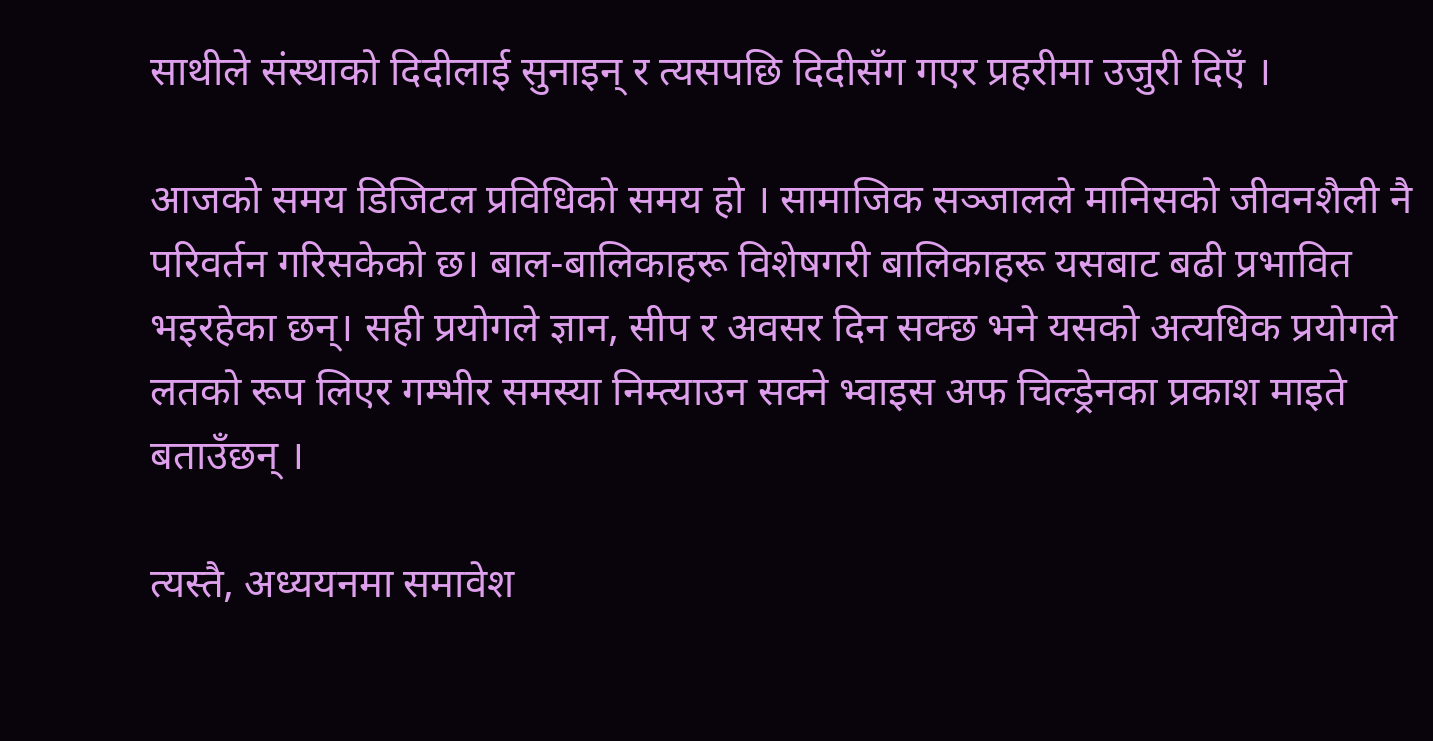साथीले संस्थाको दिदीलाई सुनाइन् र त्यसपछि दिदीसँग गएर प्रहरीमा उजुरी दिएँ ।

आजको समय डिजिटल प्रविधिको समय हो । सामाजिक सञ्जालले मानिसको जीवनशैली नै परिवर्तन गरिसकेको छ। बाल-बालिकाहरू विशेषगरी बालिकाहरू यसबाट बढी प्रभावित भइरहेका छन्। सही प्रयोगले ज्ञान, सीप र अवसर दिन सक्छ भने यसको अत्यधिक प्रयोगले लतको रूप लिएर गम्भीर समस्या निम्त्याउन सक्ने भ्वाइस अफ चिल्ड्रेनका प्रकाश माइते बताउँछन् ।

त्यस्तै, अध्ययनमा समावेश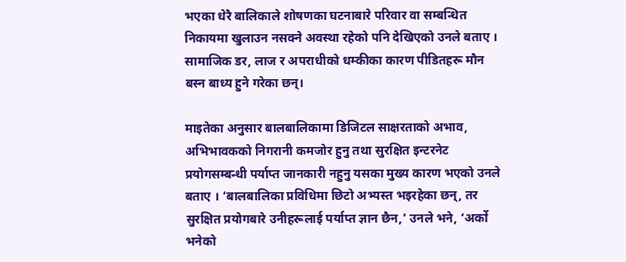भएका धेरै बालिकाले शोषणका घटनाबारे परिवार वा सम्बन्धित निकायमा खुलाउन नसक्ने अवस्था रहेको पनि देखिएको उनले बताए । सामाजिक डर, लाज र अपराधीको धम्कीका कारण पीडितहरू मौन बस्न बाध्य हुने गरेका छन्।

माइतेका अनुसार बालबालिकामा डिजिटल साक्षरताको अभाव, अभिभावकको निगरानी कमजोर हुनु तथा सुरक्षित इन्टरनेट प्रयोगसम्बन्धी पर्याप्त जानकारी नहुनु यसका मुख्य कारण भएको उनले बताए । ‘बालबालिका प्रविधिमा छिटो अभ्यस्त भइरहेका छन्, तर सुरक्षित प्रयोगबारे उनीहरूलाई पर्याप्त ज्ञान छैन,’ उनले भने, ‘अर्को भनेको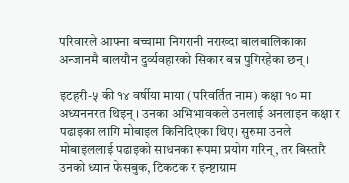परिवारले आफ्ना बच्चामा निगरानी नराख्दा बालबालिकाका अन्जानमै बालयौन दुर्व्यवहारको सिकार बन्न पुगिरहेका छन् ।

इटहरी-५ की १४ वर्षीया माया (परिवर्तित नाम) कक्षा १० मा अध्यननरत थिइन् । उनका अभिभावकले उनलाई अनलाइन कक्षा र पढाइका लागि मोबाइल किनिदिएका थिए। सुरुमा उनले मोबाइललाई पढाइको साधनका रूपमा प्रयोग गरिन्, तर बिस्तारै उनको ध्यान फेसबुक, टिकटक र इन्ष्टाग्राम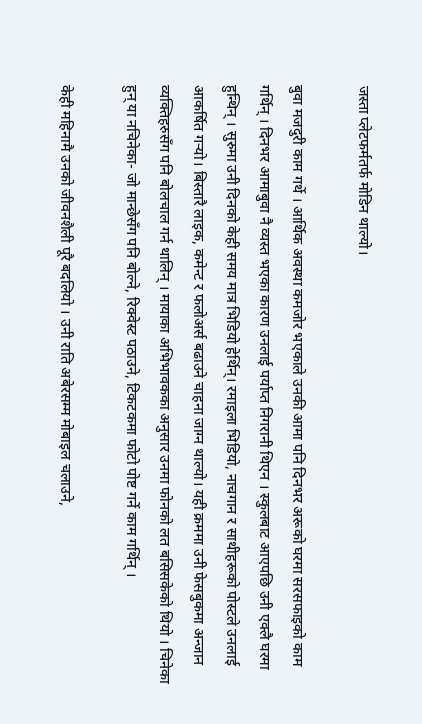जस्ता प्लेटफर्मतर्फ मोडिन थाल्यो।

बुवा मजदुरी काम गर्थे । आर्थिक अवस्था कमजोर भएकाले उनकी आमा पनि दिनभर अरूको घरमा सरसफाइको काम गर्थिन् । दिनभर आमाबुवा नै व्यस्त भएका कारण उनलाई पर्याप्त निगरानी थिएन । स्कुलबाट आएपछि उनी एक्लै घरमा हुन्थिन् । सुरुमा उनी दिनको केही समय मात्र भिडियो हेर्थिन्। रमाइला भिडियो, नाचगान र साथीहरूको पोस्टले उनलाई आकर्षित गर्‍यो। बिस्तारै लाइक, कमेन्ट र फलोअर्स बढाउने चाहना जाग्न थाल्यो। यही क्रममा उनी फेसबुकमा अन्जान व्यक्तिहरुसँग पनि बोलचाल गर्न थालिन् । मायाका अभिभावकका अनुसार उनमा फोनको लत बसिसकेको थियो । चिनेका हुन् या नचिनेका- जो मान्छेसँग पनि बोल्ने, रिक्वेस्ट पठाउने, टिकटकमा फोटो पोष्ट गर्ने काम गर्थिन् ।

केही महिनामै उनको जीवनशैली पूरै बदलियो । उनी राति अबेरसम्म मोबाइल चलाउने,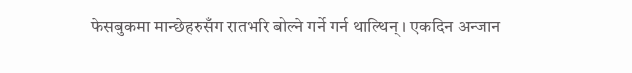फेसबुकमा मान्छेहरुसँग रातभरि बोल्ने गर्ने गर्न थाल्थिन् । एकदिन अन्जान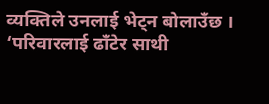व्यक्तिले उनलाई भेट्न बोलाउँछ । ‘परिवारलाई ढाँटेर साथी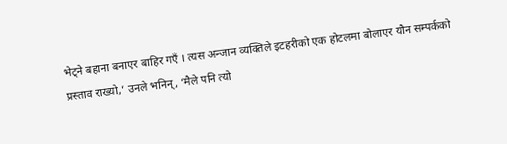भेट्ने बहाना बनाएर बाहिर गएँ । त्यस अन्जान व्यक्तिले इटहरीको एक होटलमा बोलाएर यौन सम्पर्कको प्रस्ताव राख्यो,’ उनले भनिन्, ‘मैले पनि त्यो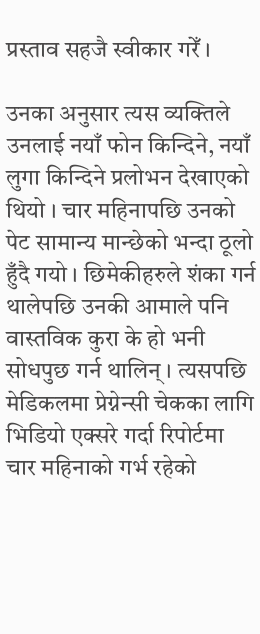प्रस्ताव सहजै स्वीकार गरेँ ।

उनका अनुसार त्यस व्यक्तिले उनलाई नयाँ फोन किन्दिने, नयाँ लुगा किन्दिने प्रलोभन देखाएको थियो । चार महिनापछि उनको पेट सामान्य मान्छेको भन्दा ठूलो हुँदै गयो । छिमेकीहरुले शंका गर्न थालेपछि उनकी आमाले पनि वास्तविक कुरा के हो भनी सोधपुछ गर्न थालिन् । त्यसपछि मेडिकलमा प्रेग्नेन्सी चेकका लागि भिडियो एक्सरे गर्दा रिपोर्टमा चार महिनाको गर्भ रहेको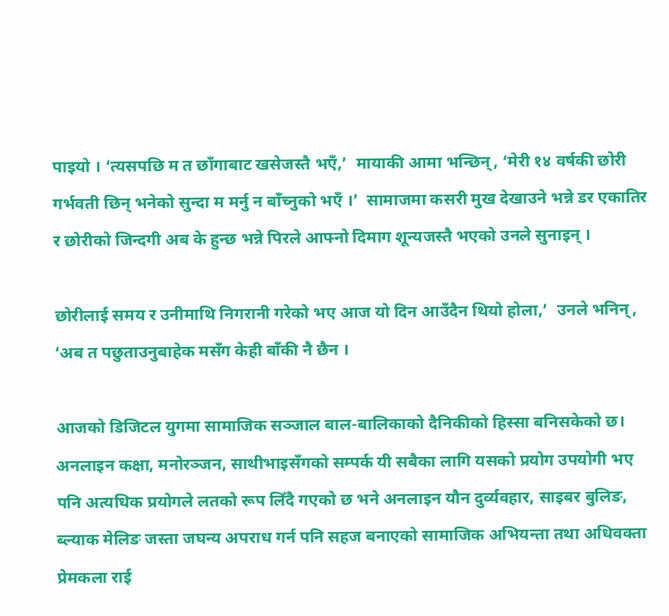पाइयो । ‘त्यसपछि म त छाँगाबाट खसेजस्तै भएँ,’  मायाकी आमा भन्छिन्, ‘मेरी १४ वर्षकी छोरी गर्भवती छिन् भनेको सुन्दा म मर्नु न बाँच्नुको भएँ ।’  सामाजमा कसरी मुख देखाउने भन्ने डर एकातिर र छोरीको जिन्दगी अब के हुन्छ भन्ने पिरले आफ्नो दिमाग शून्यजस्तै भएको उनले सुनाइन् ।

छोरीलाई समय र उनीमाथि निगरानी गरेको भए आज यो दिन आउँदैन थियो होला,’  उनले भनिन्, ‘अब त पछुताउनुबाहेक मसँग केही बाँकी नै छैन ।

आजको डिजिटल युगमा सामाजिक सञ्जाल बाल-बालिकाको दैनिकीको हिस्सा बनिसकेको छ। अनलाइन कक्षा, मनोरञ्जन, साथीभाइसँगको सम्पर्क यी सबैका लागि यसको प्रयोग उपयोगी भए पनि अत्यधिक प्रयोगले लतको रूप लिँदै गएको छ भने अनलाइन यौन दुर्व्यवहार, साइबर बुलिङ, ब्ल्याक मेलिङ जस्ता जघन्य अपराध गर्न पनि सहज बनाएको सामाजिक अभियन्ता तथा अधिवक्ता प्रेमकला राई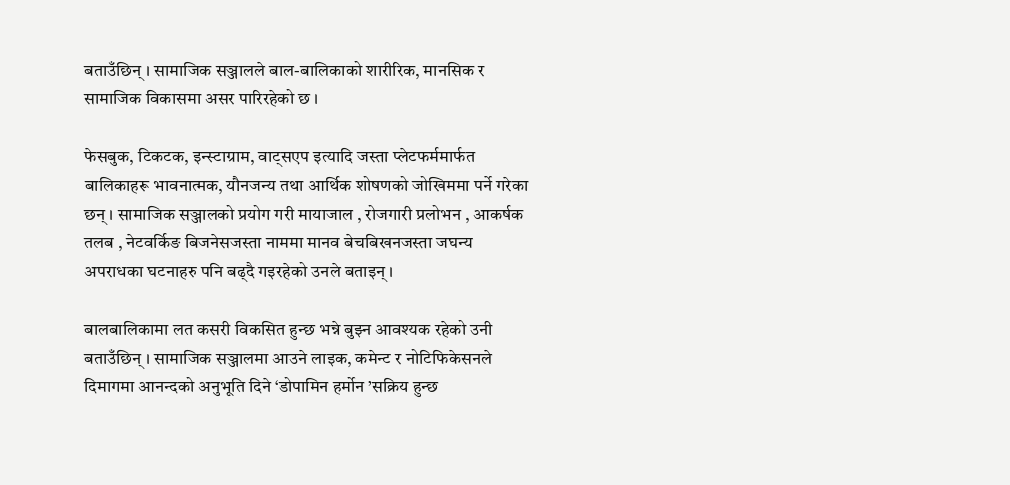बताउँछिन् । सामाजिक सञ्जालले बाल-बालिकाको शारीरिक, मानसिक र सामाजिक विकासमा असर पारिरहेको छ ।

फेसबुक, टिकटक, इन्स्टाग्राम, वाट्सएप इत्यादि जस्ता प्लेटफर्ममार्फत बालिकाहरू भावनात्मक, यौनजन्य तथा आर्थिक शोषणको जोखिममा पर्ने गरेका छन् । सामाजिक सञ्जालको प्रयोग गरी मायाजाल , रोजगारी प्रलोभन , आकर्षक तलब , नेटवर्किङ बिजनेसजस्ता नाममा मानव बेचबिखनजस्ता जघन्य अपराधका घटनाहरु पनि बढ्दै गइरहेको उनले बताइन् ।

बालबालिकामा लत कसरी विकसित हुन्छ भन्ने बुझ्न आवश्यक रहेको उनी बताउँछिन् । सामाजिक सञ्जालमा आउने लाइक, कमेन्ट र नोटिफिकेसनले दिमागमा आनन्दको अनुभूति दिने ‘डोपामिन हर्मोन ’सक्रिय हुन्छ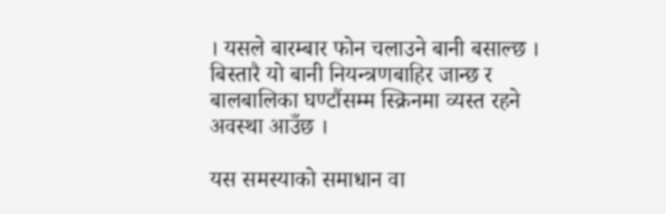। यसले बारम्बार फोन चलाउने बानी बसाल्छ । बिस्तारै यो बानी नियन्त्रणबाहिर जान्छ र बालबालिका घण्टौंसम्म स्क्रिनमा व्यस्त रहने अवस्था आउँछ ।

यस समस्याको समाधान वा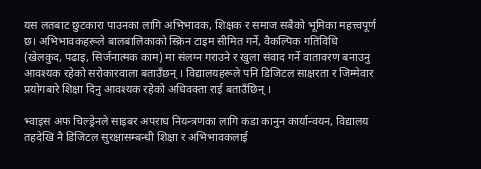यस लतबाट छुटकारा पाउनका लागि अभिभावक, शिक्षक र समाज सबैको भूमिका महत्त्वपूर्ण छ। अभिभावकहरूले बालबालिकाको स्क्रिन टाइम सीमित गर्ने, वैकल्पिक गतिविधि (खेलकुद, पढाइ, सिर्जनात्मक काम) मा संलग्न गराउने र खुला संवाद गर्ने वातावरण बनाउनु आवश्यक रहेको सरोकारवाला बताउँछन् । विद्यालयहरूले पनि डिजिटल साक्षरता र जिम्मेवार प्रयोगबारे शिक्षा दिनु आवश्यक रहेको अधिवक्ता राई बताउँछिन् ।

भ्वाइस अफ चिल्ड्रेनले साइबर अपराध नियन्त्रणका लागि कडा कानुन कार्यान्वयन, विद्यालय तहदेखि नै डिजिटल सुरक्षासम्बन्धी शिक्षा र अभिभावकलाई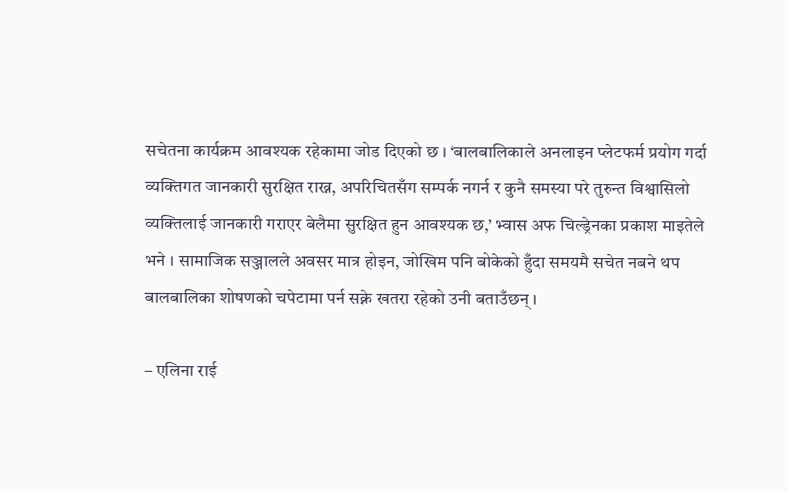सचेतना कार्यक्रम आवश्यक रहेकामा जोड दिएको छ । ‘बालबालिकाले अनलाइन प्लेटफर्म प्रयोग गर्दा व्यक्तिगत जानकारी सुरक्षित राख्न, अपरिचितसँग सम्पर्क नगर्न र कुनै समस्या परे तुरुन्त विश्वासिलो व्यक्तिलाई जानकारी गराएर बेलैमा सुरक्षित हुन आवश्यक छ,’ भ्वास अफ चिल्ड्रेनका प्रकाश माइतेले भने । सामाजिक सञ्जालले अवसर मात्र होइन, जोखिम पनि बोकेको हुँदा समयमै सचेत नबने थप बालबालिका शोषणको चपेटामा पर्न सक्ने खतरा रहेको उनी बताउँछन् ।

– एलिना राई